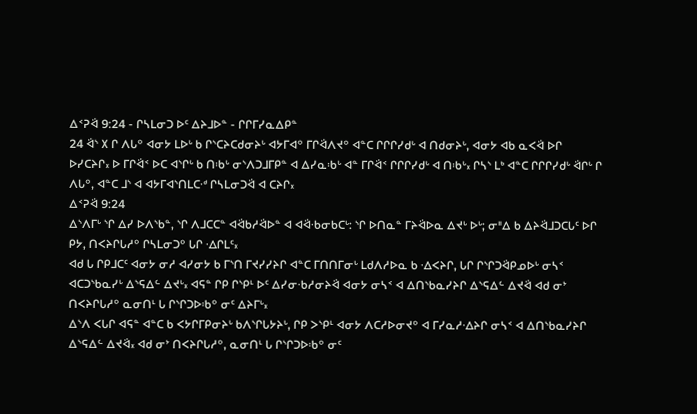ᐃᑉᕈᐛ 9:24 - ᒋᓴᒪᓂᑐ ᐅᑦ ᐃᔨᒧᐅᓐ - ᒋᒋᒥᓯᓇᐃᑭᓐ
24 ᐛᔅ ᙭ ᒋ ᐱᒐᐤ ᐊᓂᔭ ᒪᐅᒡ ᑲ ᒋᔅᑕᔨᑕᑯᓂᔨᒡ ᐊᔭᒥᐊᐤ ᒥᒋᐛᐱᔪᐤ ᐊᓐᑕ ᒋᒋᒋᓯᑯᒡ ᐊ ᑎᑯᓂᔨᒡ, ᐊᓂᔭ ᐊᑲ ᓇᐸᐛ ᐅᒋ ᐅᓯᑕᔨᒋ᙮ ᐅ ᒥᒋᐛᑉ ᐅᑕ ᐊᔅᒋᒡ ᑲ ᑎᒂᒡ ᓂᔅᐱᑐᒧᒥᑭᓐ ᐊ ᐃᓯᓇᒂᒡ ᐊᓐ ᒥᒋᐛᑉ ᒋᒋᒋᓯᑯᒡ ᐊ ᑎᒂᒡ᙮ ᒋᓴᔅ ᒪᒃ ᐊᓐᑕ ᒋᒋᒋᓯᑯᒡ ᐛᒋᒡ ᒋ ᐱᒐᐤ, ᐊᓐᑕ ᒧᔅ ᐊ ᐊᔭᒥᐊᔅᑎᒪᑕᐧᒄ ᒋᓴᒪᓂᑐᐛ ᐊ ᑕᔨᒋ᙮
ᐃᑉᕈᐛ 9:24
ᐃᔅᐱᒥᒡ ᔅᒋ ᐃᓯ ᐅᐱᔅᑲᓐ, ᔅᒋ ᐱᒧᑕᑕᓐ ᐊᐛᑲᓱᐛᐅᓐ ᐊ ᐊᐛᐧᑲᓂᑲᑕᒡ: ᔅᒋ ᐅᑎᓇᓐ ᒥᔨᐛᐅᓇ ᐃᔪᒡ ᐅᒡ; ᓂᐦᐃ ᑲ ᐃᔨᐛᒧᑐᑕᒐᑦ ᐅᒋ ᑭᔭ, ᑎᐸᔨᒋᒐᓱᐤ ᒋᓴᒪᓂᑐᐤ ᒐᒋ ᐎᒋᒪᑦ᙮
ᐊᑯ ᒐ ᒋᑭᒧᑕᑦ ᐊᓂᔭ ᓂᓱ ᐊᓯᓂᔭ ᑲ ᒥᔅᑎ ᒥᔪᓯᓯᔨᒋ ᐊᓐᑕ ᒥᑎᑎᒥᓂᒡ ᒪᑯᐱᓱᐅᓇ ᑲ ᐎᐸᔨᒋ, ᒐᒋ ᒋᔅᒋᑐᐛᑭᓄᐅᒡ ᓂᓴᑉ ᐊᑕᑐᔅᑲᓇᓯᒡ ᐃᔅᕋᐃᓪ ᐃᔪᒡ᙮ ᐊᕋᓐ ᒋᑭ ᒋᔅᑭᒻ ᐅᑦ ᐃᓯᓂᐧᑲᓱᓂᔨᐛ ᐊᓂᔭ ᓂᓴᑉ ᐊ ᐃᑎᔅᑲᓇᓯᔨᒋ ᐃᔅᕋᐃᓪ ᐃᔪᐛ ᐊᑯ ᓂᔾ ᑎᐸᔨᒋᒐᓱᐤ ᓇᓂᑎᒻ ᒐ ᒋᔅᒋᑐᐅᒂᐤ ᓂᑦ ᐃᔨᒥᒡ᙮
ᐃᔅᐱ ᐸᒐᒋ ᐊᕋᓐ ᐊᓐᑕ ᑲ ᐸᔭᒋᒥᑭᓂᔨᒡ ᑲᐱᔅᒋᒐᔭᔨᒡ, ᒋᑭ ᐳᔅᑭᒻ ᐊᓂᔭ ᐱᑕᓱᐅᓂᔪᐤ ᐊ ᒥᓯᓇᓱᐎᔨᒋ ᓂᓴᑉ ᐊ ᐃᑎᔅᑲᓇᓯᔨᒋ ᐃᔅᕋᐃᓪ ᐃᔪᐛ᙮ ᐊᑯ ᓂᔾ ᑎᐸᔨᒋᒐᓱᐤ, ᓇᓂᑎᒻ ᒐ ᒋᔅᒋᑐᐅᒂᐤ ᓂᑦ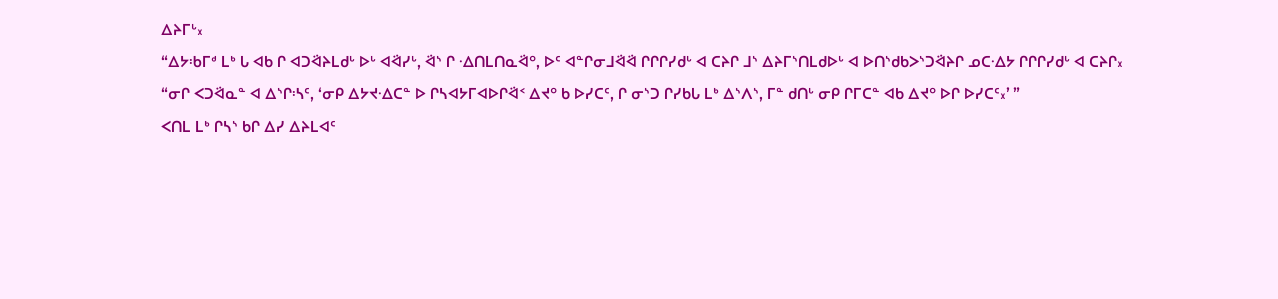ᐃᔨᒥᒡ᙮
“ᐃᔭᒂᒥᒄ ᒪᒃ ᒐ ᐊᑲ ᒋ ᐊᑐᐛᔨᒪᑯᒡ ᐅᒡ ᐊᐛᓯᒡ, ᐛᔅ ᒋ ᐎᑎᒪᑎᓇᐛᐤ, ᐅᑦ ᐊᓐᒋᓂᒧᐛᐛ ᒋᒋᒋᓯᑯᒡ ᐊ ᑕᔨᒋ ᒧᔅ ᐃᔨᒥᔅᑎᒪᑯᐅᒡ ᐊ ᐅᑎᔅᑯᑲᐳᔅᑐᐛᔨᒋ ᓄᑕᐎᔭ ᒋᒋᒋᓯᑯᒡ ᐊ ᑕᔨᒋ᙮
“ᓂᒋ ᐸᑐᐛᓇᓐ ᐊ ᐃᔅᒋᔄᑦ, ‘ᓂᑭ ᐃᔭᔪᐎᑕᓐ ᐅ ᒋᓴᐊᔭᒥᐊᐅᒋᐛᑉ ᐃᔪᐤ ᑲ ᐅᓯᑕᑦ, ᒋ ᓂᔅᑐ ᒋᓯᑲᒐ ᒪᒃ ᐃᔅᐱᔅ, ᒥᓐ ᑯᑎᒡ ᓂᑭ ᒋᒥᑕᓐ ᐊᑲ ᐃᔪᐤ ᐅᒋ ᐅᓯᑕᑦ᙮’ ”
ᐸᑎᒪ ᒪᒃ ᒋᓴᔅ ᑲᒋ ᐃᓯ ᐃᔨᒪᐊᑦ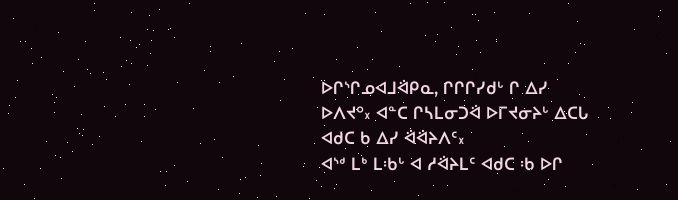ᐅᒋᔅᒋᓄᐊᒧᐛᑭᓇ, ᒋᒋᒋᓯᑯᒡ ᒋ ᐃᓯ ᐅᐱᔪᐤ᙮ ᐊᓐᑕ ᒋᓴᒪᓂᑐᐛ ᐅᒥᔪᓂᔨᒡ ᐃᑕᒐ ᐊᑯᑕ ᑲ ᐃᓯ ᐛᐛᔨᐱᑦ᙮
ᐊᔅᒄ ᒪᒃ ᒪᒂᒡ ᐊ ᓱᐛᔨᒪᑦ ᐊᑯᑕ ᒂ ᐅᒋ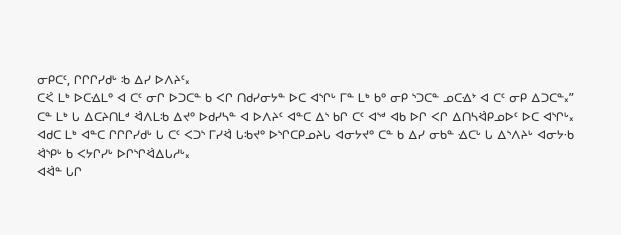ᓂᑭᑕᑦ, ᒋᒋᒋᓯᑯᒡ ᒂ ᐃᓯ ᐅᐱᔨᑦ᙮
ᑕᑈ ᒪᒃ ᐅᑕᐎᒪᐤ ᐊ ᑕᑦ ᓂᒋ ᐅᑐᑕᓐ ᑲ ᐸᒋ ᑎᑯᓯᓂᔭᓐ ᐅᑕ ᐊᔅᒋᒡ ᒥᓐ ᒪᒃ ᑲᐤ ᓂᑭ ᔅᑐᑕᓐ ᓄᑕᐎᔾ ᐊ ᑕᑦ ᓂᑭ ᐃᑐᑕᓐ᙮”
ᑕᓐ ᒪᒃ ᒐ ᐃᑕᔨᑎᒪᒄ ᐛᐱᒪᒂ ᐃᔪᐤ ᐅᑯᓯᓴᓐ ᐊ ᐅᐱᔨᑦ ᐊᓐᑕ ᐃᔅ ᑲᒋ ᑕᑦ ᐊᔅᒄ ᐊᑲ ᐅᒋ ᐸᒋ ᐃᑎᓴᐛᑭᓄᐅᑦ ᐅᑕ ᐊᔅᒋᒡ᙮
ᐊᑯᑕ ᒪᒃ ᐊᓐᑕ ᒋᒋᒋᓯᑯᒡ ᒐ ᑕᑦ ᐸᑐᔅ ᒥᓯᐛ ᒐᒂᔪᐤ ᐅᔅᒋᑕᑭᓄᔨᒐ ᐊᓂᔭᔪᐤ ᑕᓐ ᑲ ᐃᓯ ᓂᑲᓐ ᐎᑕᒡ ᒐ ᐃᔅᐱᔨᒡ ᐊᓂᔭᐧᑲ ᐛᔅᑭᒡ ᑲ ᐸᔭᒋᓯᒡ ᐅᒋᔅᒋᐛᐃᒐᓱᒡ᙮
ᐊᐛᓐ ᒐᒋ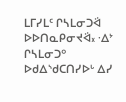ᒪᒥᓯᒪᑦ ᒋᓴᒪᓂᑐᐛ ᐅᐅᑎᓇᑭᓂᔪᐛ᙮ ᐎᔾ ᒋᓴᒪᓂᑐᐤ ᐅᑯᐃᔅᑯᑕᑎᓯᐅᒡ ᐃᓯ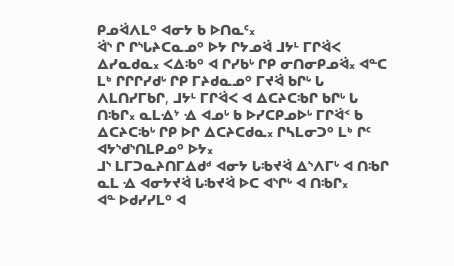ᑭᓄᐛᐱᒪᐤ ᐊᓂᔭ ᑲ ᐅᑎᓇᑦ᙮
ᐛᔅ ᒋ ᒋᔅᒐᔨᑕᓇᓄᐤ ᐅᔭ ᒋᔭᓄᐛ ᒧᔭᒻ ᒥᒋᐛᐸ ᐃᓯᓇᑯᓇ᙮ ᐸᐃᒂᐤ ᐊ ᒋᓯᑲᒡ ᒋᑭ ᓂᑎᓂᑭᓄᐛ᙮ ᐊᓐᑕ ᒪᒃ ᒋᒋᒋᓯᑯᒡ ᒋᑭ ᒥᔨᑯᓇᓄᐤ ᒥᔪᐛ ᑲᒋᒡ ᒐ ᐱᒪᑎᓯᒥᑲᒋ, ᒧᔭᒻ ᒥᒋᐛᐸ ᐊ ᐃᑕᔨᑕᒂᒋ ᑲᒋᒡ ᒐ ᑎᒂᒋ᙮ ᓇᒪᐎᔾ ᐎ ᐊᓄᒡ ᑲ ᐅᓯᑕᑭᓄᐅᒡ ᒥᒋᐛᑉ ᑲ ᐃᑕᔨᑕᒂᒡ ᒋᑭ ᐅᒋ ᐃᑕᔨᑕᑯᓇ᙮ ᒋᓴᒪᓂᑐᐤ ᒪᒃ ᒋᑦ ᐊᔭᔅᑯᔅᑎᒪᑭᓄᐤ ᐅᔭ᙮
ᒧᔅ ᒪᒥᑐᓇᔨᑎᒥᐃᑯᒄ ᐊᓂᔭ ᒐᒂᔪᐛ ᐃᔅᐱᒥᒡ ᐊ ᑎᒂᒋ ᓇᒪ ᐎ ᐊᓂᔭᔪᐛ ᒐᒂᔪᐛ ᐅᑕ ᐊᔅᒋᒡ ᐊ ᑎᒂᒋ᙮
ᐊᓐ ᐅᑯᓯᓯᒪᐤ ᐊ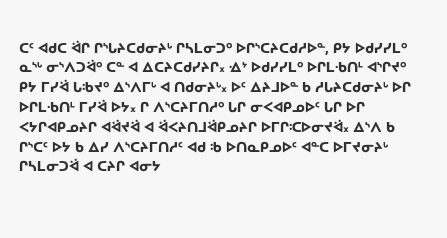ᑕᑦ ᐊᑯᑕ ᐛᒋ ᒋᔅᒐᔨᑕᑯᓂᔨᒡ ᒋᓴᒪᓂᑐᐤ ᐅᒋᔅᑕᔨᑕᑯᓱᐅᓐ, ᑭᔭ ᐅᑯᓯᓯᒪᐤ ᓇᔅᒡ ᓂᔅᐱᑐᐛᐤ ᑕᓐ ᐊ ᐃᑕᔨᑕᑯᓯᔨᒋ᙮ ᐎᔾ ᐅᑯᓯᓯᒪᐤ ᐅᒋᒪᐧᑲᑎᒻ ᐊᔅᒋᔪᐤ ᑭᔭ ᒥᓯᐛ ᒐᒂᔪᐤ ᐃᔅᐱᒥᒡ ᐊ ᑎᑯᓂᔨᒡ᙮ ᐅᑦ ᐃᔨᒧᐅᓐ ᑲ ᓱᒐᔨᑕᑯᓂᔨᒡ ᐅᒋ ᐅᒋᒪᐧᑲᑎᒻ ᒥᓯᐛ ᐅᔭ᙮ ᒋ ᐱᔅᑕᔨᒥᑎᓱᐤ ᒐᒋ ᓂᐸᐊᑭᓄᐅᑦ ᒐᒋ ᐅᒋ ᐸᔭᒋᐊᑭᓄᔨᒋ ᐊᐛᔪᐛ ᐊ ᐛᐸᔨᑎᒧᐛᑭᓄᔨᒋ ᐅᒥᒋᑥᐅᓂᔪᐛ᙮ ᐃᔅᐱ ᑲ ᒋᔅᑕᑦ ᐅᔭ ᑲ ᐃᓯ ᐱᔅᑕᔨᒥᑎᓱᑦ ᐊᑯ ᒂ ᐅᑎᓇᑭᓄᐅᑦ ᐊᓐᑕ ᐅᒥᔪᓂᔨᒡ ᒋᓴᒪᓂᑐᐛ ᐊ ᑕᔨᒋ ᐊᓂᔭ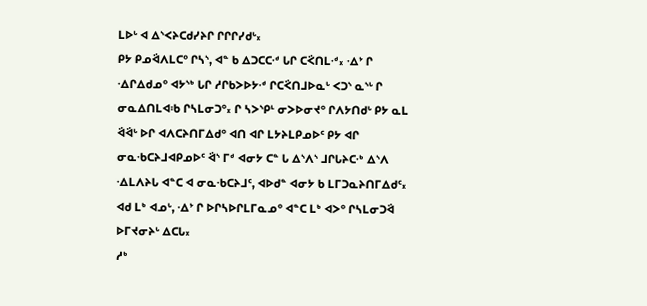ᒪᐅᒡ ᐊ ᐃᔅᐸᔨᑕᑯᓯᔨᒋ ᒋᒋᒋᓯᑯᒡ᙮
ᑭᔭ ᑭᓄᐛᐱᒪᑕᐤ ᒋᓴᔅ, ᐊᓐ ᑲ ᐃᑐᑕᑕᐧᒄ ᒐᒋ ᑕᑈᑎᒪᐧᒄ᙮ ᐎᔾ ᒋ ᐎᒋᐃᑯᓄᐤ ᐊᔭᔅᒃ ᒐᒋ ᓱᒋᑲᐳᐅᔭᐧᒄ ᒋᑕᑈᑎᒧᐅᓇᒡ ᐸᑐᔅ ᓇᔅᒡ ᒋ ᓂᓇᐃᑎᒪᐊᒂ ᒋᓴᒪᓂᑐᐤ᙮ ᒋ ᓴᐳᔅᑭᒻ ᓂᐳᐅᓂᔪᐤ ᒋᐱᔭᑎᑯᒡ ᑭᔭ ᓇᒪ ᐛᐛᒡ ᐅᒋ ᐊᐱᑕᔨᑎᒥᐃᑯᐤ ᐊᑎ ᐊᒋ ᒪᔭᔨᒪᑭᓄᐅᑦ ᑭᔭ ᐊᒋ ᓂᓇᐧᑲᑕᔨᒧᐊᑭᓄᐅᑦ ᐛᔅ ᒥᒄ ᐊᓂᔭ ᑕᓐ ᒐ ᐃᔅᐱᔅ ᒧᒋᒐᔨᑕᐧᒃ ᐃᔅᐱ ᐎᒪᐱᔨᒐ ᐊᓐᑕ ᐊ ᓂᓇᐧᑲᑕᔨᒧᑦ, ᐊᐅᑯᓐ ᐊᓂᔭ ᑲ ᒪᒥᑐᓇᔨᑎᒥᐃᑯᑦ᙮ ᐊᑯ ᒪᒃ ᐊᓄᒡ, ᐎᔾ ᒋ ᐅᒋᓴᐅᒋᒪᒥᓇᓄᐤ ᐊᓐᑕ ᒪᒃ ᐊᐳᐤ ᒋᓴᒪᓂᑐᐛ ᐅᒥᔪᓂᔨᒡ ᐃᑕᒐ᙮
ᓱᒃ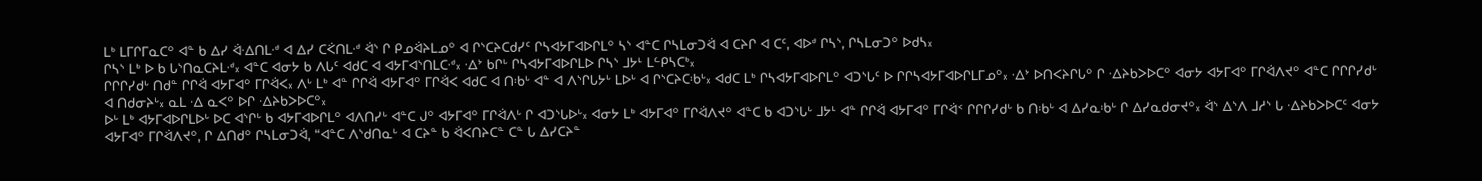ᒪᒃ ᒪᒥᒋᒥᓇᑕᐤ ᐊᓐ ᑲ ᐃᓯ ᐛᐎᑎᒪᐧᒄ ᐊ ᐃᓯ ᑕᑈᑎᒪᐧᒄ ᐛᔅ ᒋ ᑭᓄᐛᔨᒪᓄᐤ ᐊ ᒋᔅᑕᔨᑕᑯᓯᑦ ᒋᓴᐊᔭᒥᐊᐅᒋᒪᐤ ᓴᔅ ᐊᓐᑕ ᒋᓴᒪᓂᑐᐛ ᐊ ᑕᔨᒋ ᐊ ᑕᑦ, ᐊᐅᒄ ᒋᓴᔅ, ᒋᓴᒪᓂᑐᐤ ᐅᑯᓴ᙮
ᒋᓴᔅ ᒪᒃ ᐅ ᑲ ᒐᔅᑎᓇᑕᔨᒪᐧᒄ᙮ ᐊᓐᑕ ᐊᓂᔭ ᑲ ᐱᒐᑦ ᐊᑯᑕ ᐊ ᐊᔭᒥᐊᔅᑎᒪᑕᐧᒄ᙮ ᐎᔾ ᑲᒋᒡ ᒋᓴᐊᔭᒥᐊᐅᒋᒪᐅ ᒋᓴᔅ ᒧᔭᒻ ᒪᓪᑭᓴᑕᒃ᙮
ᒋᒋᒋᓯᑯᒡ ᑎᑯᓐ ᒋᒋᐛ ᐊᔭᒥᐊᐤ ᒥᒋᐛᐸ᙮ ᐱᒡ ᒪᒃ ᐊᓐ ᒋᒋᐛ ᐊᔭᒥᐊᐤ ᒥᒋᐛᐸ ᐊᑯᑕ ᐊ ᑎᒂᒡ ᐊᓐ ᐊ ᐱᔅᒋᒐᔭᒡ ᒪᐅᒡ ᐊ ᒋᔅᑕᔨᑕᒂᒡ᙮ ᐊᑯᑕ ᒪᒃ ᒋᓴᐊᔭᒥᐊᐅᒋᒪᐤ ᐊᑐᔅᒐᑦ ᐅ ᒋᒋᓴᐊᔭᒥᐊᐅᒋᒪᒥᓄᐤ᙮ ᐎᔾ ᐅᑎᐸᔨᒋᒐᐤ ᒋ ᐎᔨᑲᐳᐅᑕᐤ ᐊᓂᔭ ᐊᔭᒥᐊᐤ ᒥᒋᐛᐱᔪᐤ ᐊᓐᑕ ᒋᒋᒋᓯᑯᒡ ᐊ ᑎᑯᓂᔨᒡ᙮ ᓇᒪ ᐎ ᓇᐸᐤ ᐅᒋ ᐎᔨᑲᐳᐅᑕᐤ᙮
ᐅᒡ ᒪᒃ ᐊᔭᒥᐊᐅᒋᒪᐅᒡ ᐅᑕ ᐊᔅᒋᒡ ᑲ ᐊᔭᒥᐊᐅᒋᒪᐤ ᐊᐱᑎᓯᒡ ᐊᓐᑕ ᒍᐤ ᐊᔭᒥᐊᐤ ᒥᒋᐛᐱᒡ ᒋ ᐊᑐᔅᒐᐅᒡ᙮ ᐊᓂᔭ ᒪᒃ ᐊᔭᒥᐊᐤ ᒥᒋᐛᐱᔪᐤ ᐊᓐᑕ ᑲ ᐊᑐᔅᒐᒡ ᒧᔭᒻ ᐊᓐ ᒋᒋᐛ ᐊᔭᒥᐊᐤ ᒥᒋᐛᑉ ᒋᒋᒋᓯᑯᒡ ᑲ ᑎᒂᒡ ᐊ ᐃᓯᓇᒂᒡ ᒋ ᐃᓯᓇᑯᓂᔪᐤ᙮ ᐛᔅ ᐃᔅᐱ ᒧᓱᔅ ᒐ ᐎᔨᑲᐳᐅᑕᑦ ᐊᓂᔭ ᐊᔭᒥᐊᐤ ᒥᒋᐛᐱᔪᐤ, ᒋ ᐃᑎᑯᐤ ᒋᓴᒪᓂᑐᐛ, “ᐊᓐᑕ ᐱᔅᑯᑎᓇᒡ ᐊ ᑕᔨᓐ ᑲ ᐛᐸᑎᔨᑕᓐ ᑕᓐ ᒐ ᐃᓯᑕᔨᓐ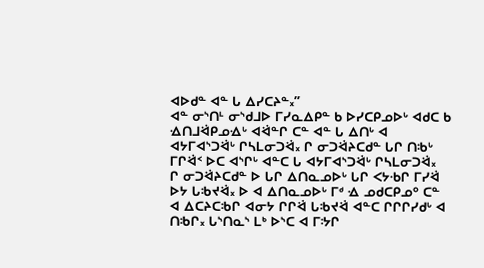ᐊᐅᑯᓐ ᐊᓐ ᒐ ᐃᓯᑕᔨᓐ᙮”
ᐊᓐ ᓂᔅᑎᒻ ᓂᔅᑯᒧᐅ ᒥᓯᓇᐃᑭᓐ ᑲ ᐅᓯᑕᑭᓄᐅᒡ ᐊᑯᑕ ᑲ ᐎᑎᒧᐛᑭᓄᐎᒡ ᐊᐛᓐᒋ ᑕᓐ ᐊᓐ ᒐ ᐃᑎᒡ ᐊ ᐊᔭᒥᐊᔅᑐᐛᒡ ᒋᓴᒪᓂᑐᐛ᙮ ᒋ ᓂᑐᐛᔨᑕᑯᓐ ᒐᒋ ᑎᒂᒡ ᒥᒋᐛᑉ ᐅᑕ ᐊᔅᒋᒡ ᐊᓐᑕ ᒐ ᐊᔭᒥᐊᔅᑐᐛᒡ ᒋᓴᒪᓂᑐᐛ᙮
ᒋ ᓂᑐᐛᔨᑕᑯᓐ ᐅ ᒐᒋ ᐃᑎᓇᓄᐅᒡ ᒐᒋ ᐸᔭᐧᑲᒋ ᒥᓯᐛ ᐅᔭ ᒐᒂᔪᐛ᙮ ᐅ ᐊ ᐃᑎᓇᓄᐅᒡ ᒥᒄ ᐎ ᓄᑯᑕᑭᓄᐤ ᑕᓐ ᐊ ᐃᑕᔨᑕᒂᒋ ᐊᓂᔭ ᒋᒋᐛ ᒐᒂᔪᐛ ᐊᓐᑕ ᒋᒋᒋᓯᑯᒡ ᐊ ᑎᒂᒋ᙮ ᒐᔅᑎᓇᔅ ᒪᒃ ᐅᔅᑕ ᐊ ᒥᔽᒋ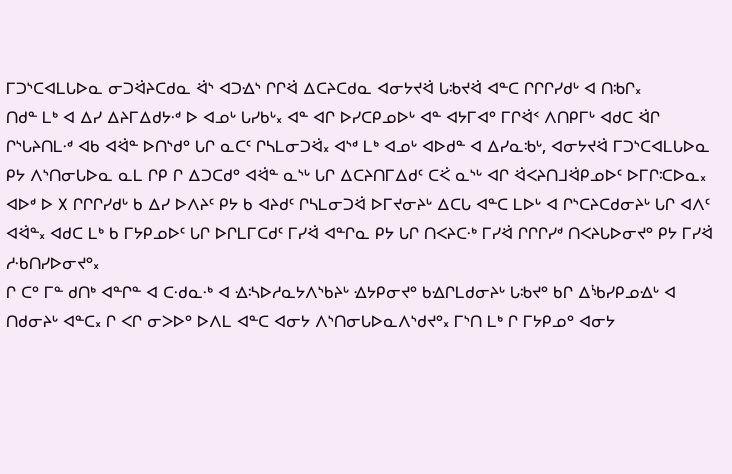ᒥᑐᔅᑕᐊᒪᒐᐅᓇ ᓂᑐᐛᔨᑕᑯᓇ ᐛᔅ ᐊᑐᐎᔅ ᒋᒋᐛ ᐃᑕᔨᑕᑯᓇ ᐊᓂᔭᔪᐛ ᒐᒂᔪᐛ ᐊᓐᑕ ᒋᒋᒋᓯᑯᒡ ᐊ ᑎᒂᒋ᙮
ᑎᑯᓐ ᒪᒃ ᐊ ᐃᓯ ᐃᔨᒥᐃᑯᔭᐧᒄ ᐅ ᐊᓄᒡ ᒐᓯᑲᒡ᙮ ᐊᓐ ᐊᒋ ᐅᓯᑕᑭᓄᐅᒡ ᐊᓐ ᐊᔭᒥᐊᐤ ᒥᒋᐛᑉ ᐱᑎᑭᒥᒡ ᐊᑯᑕ ᐛᒋ ᒋᔅᒐᔨᑎᒪᐧᒄ ᐊᑲ ᐊᐛᓐ ᐅᑎᔅᑯᐤ ᒐᒋ ᓇᑕᑦ ᒋᓴᒪᓂᑐᐛ᙮ ᐊᔅᒄ ᒪᒃ ᐊᓄᒡ ᐊᐅᑯᓐ ᐊ ᐃᓯᓇᒂᒡ, ᐊᓂᔭᔪᐛ ᒥᑐᔅᑕᐊᒪᒐᐅᓇ ᑭᔭ ᐱᔅᑎᓂᒐᐅᓇ ᓇᒪ ᒋᑭ ᒋ ᐃᑐᑕᑯᐤ ᐊᐛᓐ ᓇᔅᒡ ᒐᒋ ᐃᑕᔨᑎᒥᐃᑯᑦ ᑕᑈ ᓇᔅᒡ ᐊᒋ ᐛᐸᔨᑎᒧᐛᑭᓄᐅᑦ ᐅᒥᒋᑥᐅᓇ᙮
ᐊᐅᒄ ᐅ ᙭ ᒋᒋᒋᓯᑯᒡ ᑲ ᐃᓯ ᐅᐱᔨᑦ ᑭᔭ ᑲ ᐊᔨᑯᑦ ᒋᓴᒪᓂᑐᐛ ᐅᒥᔪᓂᔨᒡ ᐃᑕᒐ ᐊᓐᑕ ᒪᐅᒡ ᐊ ᒋᔅᑕᔨᑕᑯᓂᔨᒡ ᒐᒋ ᐊᐱᑦ ᐊᐛᓐ᙮ ᐊᑯᑕ ᒪᒃ ᑲ ᒥᔭᑭᓄᐅᑦ ᒐᒋ ᐅᒋᒪᒥᑕᑯᑦ ᒥᓯᐛ ᐊᓐᒋᓇ ᑭᔭ ᒐᒋ ᑎᐸᔨᑕᐧᒃ ᒥᓯᐛ ᒋᒋᒋᓯᒄ ᑎᐸᔨᒐᐅᓂᔪᐤ ᑭᔭ ᒥᓯᐛ ᓱᐧᑲᑎᓯᐅᓂᔪᐤ᙮
ᒋ ᑕᐤ ᒥᓐ ᑯᑎᒃ ᐊᓐᒋᓐ ᐊ ᑕᐧᑯᓇᐧᒃ ᐊ ᐎᔄᐅᓱᓇᔭᐱᔅᑲᔨᒡ ᐎᔭᑭᓂᔪᐤ ᑲᐎᒋᒪᑯᓂᔨᒡ ᒐᒂᔪᐤ ᑲᒋ ᐃᔎᓯᑭᓄᐎᒡ ᐊ ᑎᑯᓂᔨᒡ ᐊᓐᑕ᙮ ᒋ ᐸᒋ ᓂᐳᐅᐤ ᐅᐱᒪ ᐊᓐᑕ ᐊᓂᔭ ᐱᔅᑎᓂᒐᐅᓇᐱᔅᑯᔪᐤ᙮ ᒥᔅᑎ ᒪᒃ ᒋ ᒥᔭᑭᓄᐤ ᐊᓂᔭ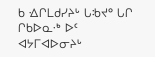ᑲ ᐎᒋᒪᑯᓯᔨᒡ ᒐᒂᔪᐤ ᒐᒋ ᒋᑲᐅᓇᐧᒃ ᐅᑦ ᐊᔭᒥᐊᐅᓂᔨᒡ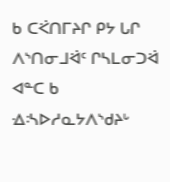ᑲ ᑕᑈᑎᒥᔨᒋ ᑭᔭ ᒐᒋ ᐱᔅᑎᓂᒧᐛᑦ ᒋᓴᒪᓂᑐᐛ ᐊᓐᑕ ᑲ ᐎᔄᐅᓱᓇᔭᐱᔅᑯᔨᒡ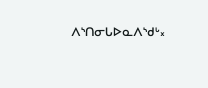ᐱᔅᑎᓂᒐᐅᓇᐱᔅᑯᒡ᙮